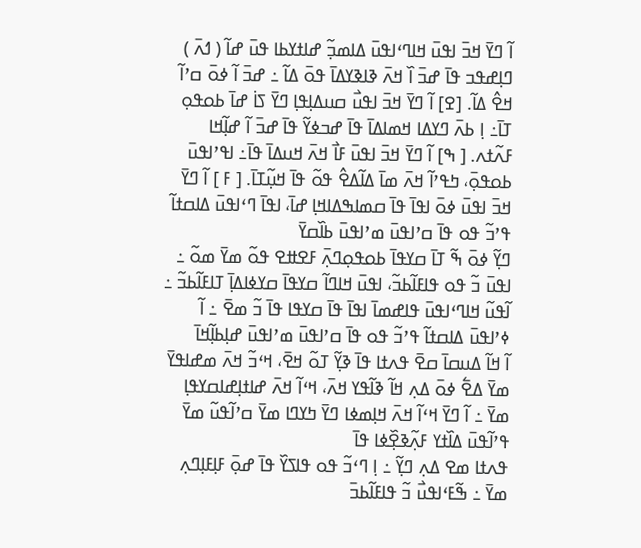ߊ߬ ߣߌ߫ ߞߏ߫ ߊߟߎ߫ ߞߊߣߵߊߟߎ߫ ߡߊߘߏ߲߬ ߝߊߙߌߕߊ ߟߎ߫ ߝߊ߬ ( ߗߍ߫ ) ߣߊ߲ߝߟߏ ߟߊ߫ ߝߏ߫ ߊ߰ ߞߍ߫ ߢߊߢߌߡߊ߫ ߟߋ߫ ߡߊ߬ ߸ ߝߏ߫ ߊ߬ ߦߋ߫ ߛߴߊ߬ ߞߐ߮ ߡߊ߬. [ߐ] ߊ߬ ߣߌ߫ ߞߏ߫ ߊߟߎ߯ ߛߎߡߊ߲ߟߊ߲ ߣߌ߫ ߖߊ߭ ߝߊ߫ ߕߋߟߋ߲ ߠߊ߫߸ ߊ߲ ߕߍ߫ ߣߌߡߊ ߞߘߊߡߊ߫ ߟߊ߫ ߝߏߦߌ߬ ߟߊ߫ ߝߏ߫ ߊ߬ ߝߊ߲߬ߞߊ ߓߍ߬ߙߍ. [ ߒ] ߊ߬ ߣߌ߫ ߞߏ߫ ߊߟߎ߫ ߓߊ߯ ߞߍ߫ ߞߎߡߊ߫ ߟߊ߫߸ ߊߟߴߊߟߎ߫ ߕߋߟߋ߲߫، ߤߟߴߊ߬ ߞߍ߫ ߘߊ߫ ߡߊ߬ߡߐ߮ ߟߋ߬ ߟߊ߫ ߞߎ߲߬ߠߊ߫. [ ߓ ] ߊ߬ ߣߌ߫ ߞߏ߫ ߊߟߎ߫ ߦߋ߫ ߊߟߊ߫ ߟߊ߫ ߛߘߊߒߡߊߞߊ߲ ߝߊ߫، ߊߟߊ߫ ߣߵߊߟߎ߫ ߡߊߛߙߊ߬ ߟߴߏ߬ ߟߋ ߟߊ߫ ߛߴߊߟߎ߫ ߘߴߊߟߎ߫ ߕߊ߰ߛߌ߫
ߣߌ߲߬ ߦߋ߫ ߒ߬ ߠߊ߫ ߛߌߟߊ߫ ߕߋߟߋ߲ߣߍ߲߫ ߓߐߚߐ ߟߋ߬ ߘߌ߫ ߘߋ߬ ߸ ߊߟߎ߫ ߏ߬ ߟߋ ߟߊߓߊ߬ߕߏ߬، ߊߟߎ߫ ߞߊߣߊ߬ ߛߌߟߊ߫ ߛߌߦߊߡߊ߲߫ ߠߊߓߊ߬ߕߏ߬ ߸ ߊ߬ߟߎ߬ ߞߊߣߵߊߟߎ߫ ߟߊߝߘߊ߫ ߊߟߊ߫ ߟߊ߫ ߛߌߟߊ ߟߊ߫ ߏ߬ ߘߐ߫ ߸ ߊ߬ ߦߴߊߟߎ߫ ߡߊߛߙߊ߬ ߟߴߏ߬ ߟߋ ߟߊ߫ ߛߴߊߟߎ߫ ߘߴߊߟߎ߫ ߝߊ߲ߕߊ߲߬ߞߊ߫
ߊ߬ ߞߊ߬ ߡߎߛߊ߫ ߛߐ߫ ߟߍߙߊ ߟߊ߫ ߢߌ߲߬ ߠߋ߬ ߞߐ߫، ߞߵߏ߬ ߞߍ߫ ߘߝߊߟߌ߫ ߘߌ߫ ߡߐ߱ ߦߋ߫ ߡߍ߲ ߞߊ߬ ߢߊ߬ߟߌ ߞߍ߫، ߞߵߊ߬ ߞߍ߫ ߝߊߙߊ߲ߝߊߛߌߟߊ߲ ߘߌ߫ ߸ ߊ߬ ߣߌ߫ ߞߵߊ߬ ߞߍ߫ ߞߊ߲ߘߦߊ ߣߌ߫ ߤߌߣߊ ߘߌ߫ ߛߴߊ߬ߟߎ߬ ߘߌ߫ ߟߴߊ߬ߟߎ߫ ߡߊ߰ߙߌ ߓߍ߲߬ߢߐ߲߰ߦߊ ߟߊ߫
ߟߍߙߊ ߘߐ ߡߍ߲ ߣߌ߲߬ ߸ ߊ߲ ߣߵߏ߬ ߟߋ ߟߊߖߌ߰ ߟߊ߫ ߝߋ߲߫ ߓߊ߲ߓߊ߲ߣߍ߲ ߘߌ߫ ߸ ߒ߬ߓߵߊߟߎ߯ ߏ߬ ߟߊߓߊ߬ߕߏ߫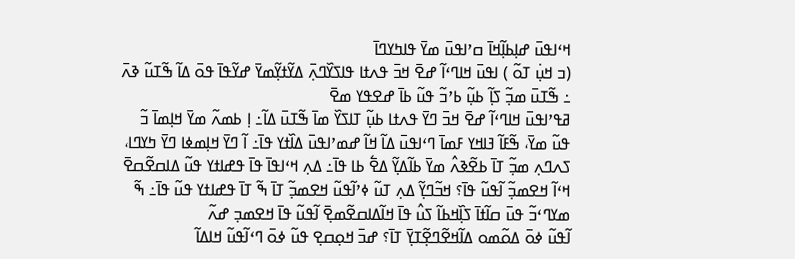ߞߵߊߟߎ߫ ߝߊ߲ߕߊ߲߬ߞߊ߫ ߛߴߊߟߎ߫ ߘߌ߫ ߟߊߤߌߣߊ߫
(ߏ ߞߎ߲߭ ߠߋ߬ ) ߊߟߎ߫ ߞߊߣߵߊ߬ ߝߐ߫ ߞߏ߫ ߟߍߙߊ ߟߊߖߌ߰ߣߍ߲߫ ߡߌ߬ߙߌ߲߬ߘߌ߫ ߝߌ߬ߟߊ߫ ߟߋ߫ ߡߊ߬ ߒ߬ߠߎ߬ ߢߍ߫ ߸ ߒ߬ߠߎ߫ ߘߏ߲߬ ߖߊ߲߬ ߕߎ߲߬ ߕߴߏ߬ ߟߎ߬ ߕߊ߫ ߝߐߟߌ ߘߐ߫
ߥߟߴߊߟߎ߫ ߞߊߣߵߊ߬ ߝߐ߫ ߞߏ߫ ߣߌ߫ ߟߍߙߊ ߕߎ߲߬ ߠߊߖߌ߰ ߘߊ߫ ߒ߬ߠߎ߫ ߡߊ߬߸ ߊ߲ ߕߘߍ߬ ߘߌ߫ ߞߊ߲ߘߊ߫ ߏ߬ ߟߎ߬ ߘߌ߫، ߒ߬ߓߊ߬ ߔߊߞߌ ߓߘߊ߫ ߣߵߊߟߎ߫ ߡߊ߬ ߞߊ߬ ߝߘߴߊߟߎ߫ ߡߊ߰ߙߌ ߟߊ߫߸ ߊ߬ ߣߌ߫ ߞߊ߲ߘߦߊ ߣߌ߫ ߤߌߣߊ، ߖߍߣߍ߲ ߘߏ߲߬ ߠߊ߫ ߕߐ߬ߢߍ߮ ߘߌ߫ ߕߊ߬ߡߌ߲߬ ߡߐ߱ ߕߊ ߟߊ߫߸ ߡߍ߲ ߞߵߊߟߊ߫ ߟߊ߫ ߟߝߊߙߌ ߟߎ߬ ߡߊߛߐ߬ߛߐ߫ ߞߵߊ߬ ߞߐߘߏ߲߬ ߊ߬ߟߎ߬ ߟߊ߫؟ ߞߏ߬ߣߌ߲߬ ߡߍ߲ ߠߎ߬ ߦߴߊ߬ߟߎ߬ ߞߐߘߏ߲߬ ߠߊ߫ ߒ߬ ߠߊ߫ ߟߝߊߙߌ ߟߎ߬ ߟߊ߫߸ ߒ߬ ߘߌߣߵߏ߬ ߟߎ߫ ߛߊ߬ߙߊ߫ ߖߊ߲߰ߞߕߊ߬ ߖߎ߮ ߟߊ߫ ߞߊ߬ߡߊߛߐ߬ߘߐ߲߫ ߊ߬ߟߎ߬ ߟߊ߫ ߞߐߘߏ߲ ߝߍ߬
ߊ߬ߟߎ߬ ߦߋ߫ ߡߋ߬ߘߋ ߡߊ߬ߞߐ߬ߣߐ߲߬ߠߌ߲߫ ߠߊ߫؟ ߝߏ߫ ߞߋ߲ߛߐ߲ ߟߎ߬ ߦߋ߫ ߣߵߊ߬ߟߎ߬ ߞߊߡߊ߬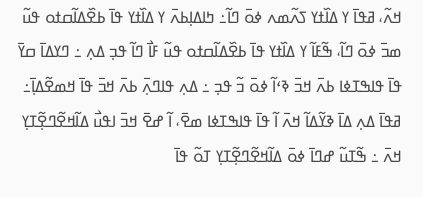ߞߍ߬، ߥߟߊ߫ ߌ ߡߊ߰ߙߌ ߖߍ߬ߘߍ ߦߋ߫ ߣߊ߬߸ ߤߊߡߊ߲ߕߍ߫ ߌ ߡߊ߰ߙߌ ߟߊ߫ ߕߐ߰ߡߊ߬ߛߙߋ ߟߎ߬ ߘߏ߫ ߦߋ߫ ߣߊ߬، ߒ߬ߓߊ߬ ߌ ߡߊ߰ߙߌ ߟߊ߫ ߕߐ߰ߡߊ߬ߛߙߋ ߟߎ߬ ߓߊ߯ ߣߊ߬ ߟߏ߲ ߡߍ߲ ߸ ߣߌߡߊ߫ ߛߌ߫ ߟߊ߫ ߟߊߒߠߦߊ ߕߍ߫ ߞߏ߫ ߢߵߊ߬ ߦߋ߫ ߏ߬ ߟߏ߲ ߸ ߡߍ߲ ߟߊߣߍ߲߫ ߕߍ߫ ߞߏ߫ ߟߊ߫ ߞߘߐ߬ߡߊ߲߫߸ ߥߟߊ߫ ߡߍ߲ ߡߊ߫ ߢߌ߬ߡߊ߬ ߞߍ߫ ߊ߬ ߟߊ߫ ߟߊߒߠߦߊ ߘߐ߫، ߊ߬ ߝߐ߫ ߞߏ߫ ߊߟߎ߯ ߡߊ߬ߞߐ߬ߣߐ߲߬ߠߌ߲ ߞߍ߫ ߸ ߒ߬ߠߎ߬ ߝߣߊ߫ ߦߋ߫ ߡߊ߬ߞߐ߬ߣߐ߲߬ߠߌ߲ ߠߋ߬ ߟߊ߫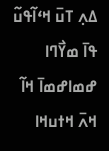ߡߍ߲ ߠߎ߫ ߞߵߊ߬ߟߎ߬ ߟߊ߫ ߘߌ߯ߣߊ ߝߘߊߝߘߊ߫ ߞߊ߬ ߞߍ߫ ߞߙߎߞߊ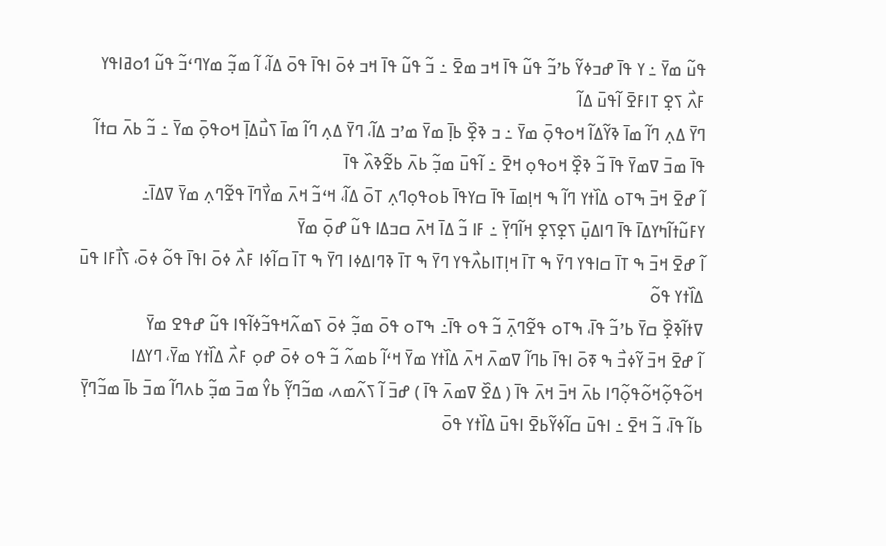ߟߎ߬ ߘߌ߫ ߸ ߌ ߟߊ߫ ߝߏߦߌ߬ ߕߴߏ߬ ߟߎ߬ ߟߊ߫ ߞߏ ߘߐ߫ ߸ ߏ߬ ߟߎ߬ ߟߊ߫ ߞߏ ߦߋ߫ ߊߟߊ߫ ߟߋ߫ ߡߊ߬، ߊ߬ ߘߏ߲߬ ߘߌߣߵߏ߬ ߟߎ߬ ߗߋߥߊߟߌ ߓߍ߯ ߖߐ߲ ߠߊߓߐ߫ ߊ߬ߟߎ߫ ߡߊ߬
ߣߌ߫ ߡߍ߲ ߣߊ߬ ߘߊ߫ ߢߌ߬ߡߊ߬ ߞߋߟߋ߲߫ ߘߌ߫ ߸ ߏ ߢߐ߲߰ ߕߊ߲߫ ߘߌ߫ ߘߴߏ ߡߊ߬، ߣߌ߫ ߡߍ߲ ߣߊ߬ ߘߊ߫ ߖߎ߯ߡߊ߲߫ ߞߋߟߋ߲߫ ߘߌ߫ ߸ ߏ߬ ߕߍ߫ ߛߙߊ߬ ߟߊ߫ ߘߏ߫ ߜߘߌ߫ ߟߊ߫ ߏ߬ ߢߐ߲߰ ߞߋߟߋ߲ ߞߐ߫ ߸ ߊ߬ߟߎ߫ ߘߏ߲߬ ߕߍ߫ ߕߐ߬ߢߍ߰ ߟߊ߫
ߊ߬ ߝߐ߫ ߞߏ߫ ߒߠߋ ߡߊ߰ߙߌ ߣߊ߬ ߒ ߞߊ߲ߘߊ߫ ߟߊ߫ ߛߌߟߊ߫ ߕߋߟߋ߲ߣߍ߲ ߠߋ߫ ߡߊ߬، ߞߵߏ߬ ߞߍ߫ ߘߌ߯ߣߊ߫ ߟߐ߬ߣߍ߲ ߘߌ߫ ߜߡߊ߫߸ ߌߓߎ߬ߙߊ߬ߤߌߡߊ߫ ߟߊ߫ ߣߊߡߎ߲߫ ߖߐ߲ߖߐ߲ ߞߊ߬ߣߌ߲߫ ߸ ߓߊ ߏ߬ ߡߊ߫ ߞߍ߫ ߛߏߡߊ ߟߎ߬ ߝߋ߲߫ ߘߌ߫
ߊ߬ ߝߐ߫ ߞߏ߫ ߒ ߠߊ߫ ߛߊߟߌ ߣߌ߫ ߒ ߠߊ߫ ߞߊ߲ߠߊߕߍ߯ߟߌ ߣߌ߫ ߒ ߠߊ߫ ߢߣߊߡߦߊ ߣߌ߫ ߒ ߠߊ߫ ߛߊ߬ߦߊ ߓߍ߯ ߦߋ߫ ߊߟߊ߫ ߟߋ߬ ߦߋ߫، ߖߊ߯ߓߊ ߟߎ߫ ߡߊ߰ߙߌ ߟߋ߬
ߜߙߊ߬ߢߐ߲߰ ߛߌ߫ ߕߴߏ߬ ߟߊ߫، ߒߠߋ ߟߐ߬ߣߍ߲߫ ߏ߬ ߟߋ ߟߊ߫߸ ߒߠߋ ߟߋ߫ ߘߏ߲߬ ߦߋ߫ ߖߘߍ߬ߞߟߏ߬ߦߊ߬ߟߊ ߟߎ߬ ߝߟߐ ߘߌ߫
ߊ߬ ߝߐ߫ ߞߏ߫ ߌ߬ߦߏ߯ ߒ ߧߋ߫ ߊߟߊ߫ ߕߣߊ߬ ߜߘߍ߫ ߞߍ߫ ߡߊ߰ߙߌ ߘߌ߫ ߞߵߊ߬ ߕߘߍ߬ ߏ߬ ߟߋ ߦߋ߫ ߝߋ߲ ߓߍ߯ ߡߊ߰ߙߌ ߘߌ߫، ߣߌߡߊ ߞߋ߬ߟߋ߲߬ߞߋ߬ߟߋ߲߬ߣߊ ߕߍ߫ ߞߏ߫ ߞߍ߫ ߟߊ߫ ( ߡߐ߰ ߜߘߍ߫ ߟߊ߫ ) ߝߏ߫ ߊ߬ ߖߍ߬ߘߍ، ߘߏ߬ߣߌ߲߬ ߕߌ߮ ߘߏ߫ ߘߏ߲߬ ߕߍߣߊ߬ ߘߏ߫ ߕߊ߫ ߘߏ߬ߣߌ߲߫ ߕߊ߬ ߟߊ߫، ߏ߬ ߞߐ߫ ߸ ߊߟߎ߫ ߛߊ߬ߦߌ߬ߕߐ߫ ߊߟߎ߫ ߡߊ߰ߙߌ ߟߋ߫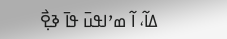ߡߊ߬، ߊ߬ ߘߴߊߟߎ߫ ߟߊ߫ ߢߐ߲߯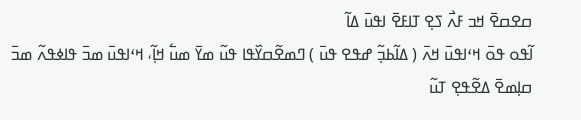ߛߐߛߐ߫ ߞߏ ߓߍ߯ ߖߐ߲ ߠߊߓߐ߫ ߊߟߎ߫ ߡߊ߬
ߊ߬ߟߋ ߟߋ߫ ߞߵߊߟߎ߫ ߞߍ߫ ( ߡߊ߬ߕߏ߲߬ ߝߟߐ ߟߎ߫ ) ߣߘߐ߬ߛߌ߰ߟߊ ߟߎ߬ ߘߌ߫ ߘߎ߱ ߞߊ߲߬، ߞߵߊߟߎ߫ ߘߏ߫ ߟߊߦߟߍ߬ ߘߏ߫ ߛߊ߲ߘߐ߫ ߡߐ߬ߟߐ߲ ߠߎ߬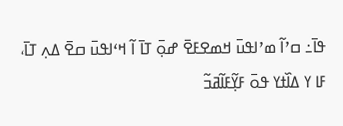ߟߊ߫߸ ߛߴߊ߬ ߘߴߊߟߎ߫ ߞߘߐߓߐ߫ ߝߋ߲߫ ߠߊ߫ ߊ߬ ߞߵߊߟߎ߫ ߛߐ߫ ߡߍ߲ ߠߊ߫، ߓߊ ߌ ߡߊ߰ߙߌ ߟߋ߫ ߓߌ߲߬ߓߊ߬ߥߏ߬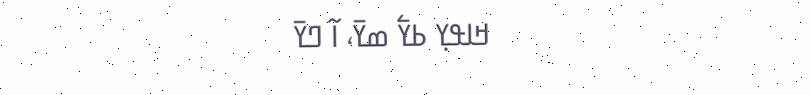ߞߊߟߌ߲ ߕߌ߱ ߘߌ߫، ߊ߬ ߣߌ߫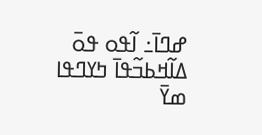ߝߣߊ߫߸ ߊ߬ߟߋ ߟߋ߫ ߡߊ߬ߞߕߏ߬ߟߊ߫ ߤߌߣߟߊ ߘߌ߫